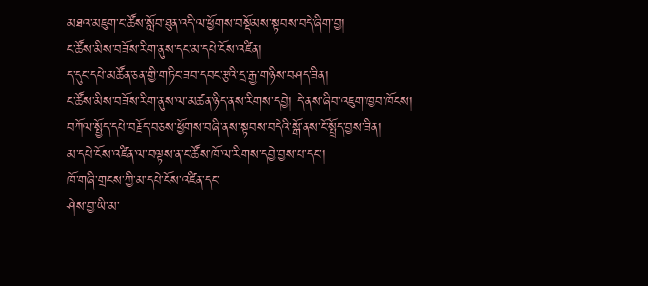མཐའ་མཇུག་ང་ཚོས་སློབ་ཐུན་འདི་ལ་ཕྱོགས་བསྡོམས་སྟབས་བདེ་ཞིག་བྱ།
ང་ཚོས་མིས་བཟོས་རིག་ནུས་དང་མ་དཔེ་ངོས་འཛིན།
ད་དུང་དཔེ་མཚོན་ཅན་གྱི་གཏིང་ཟབ་དབང་རྩའི་དྲ་རྒྱ་གཉིས་བཤད་ཟིན།
ང་ཚོས་མིས་བཟོས་རིག་ནུས་ལ་མཚན་ཉིད་ནས་རིགས་དབྱེ། དེ་ནས་ཞིབ་འཇུག་ཁྱབ་ཁོངས།
བཀོལ་སྤྱོད་དཔེ་བརྗོད་བཅས་ཕྱོགས་བཞི་ནས་སྟབས་བདེའི་སྒོ་ནས་ངོ་སྤྲོད་བྱས་ཟིན།
མ་དཔེ་ངོས་འཛིན་ལ་བལྟས་ན་ང་ཚོས་ཁོ་ལ་རིགས་དབྱེ་བྱས་པ་དང་།
ཁོ་གཞི་གྲངས་ཀྱི་མ་དཔེ་ངོས་འཛིན་དང་
ཤེས་བྱ་ཡི་མ་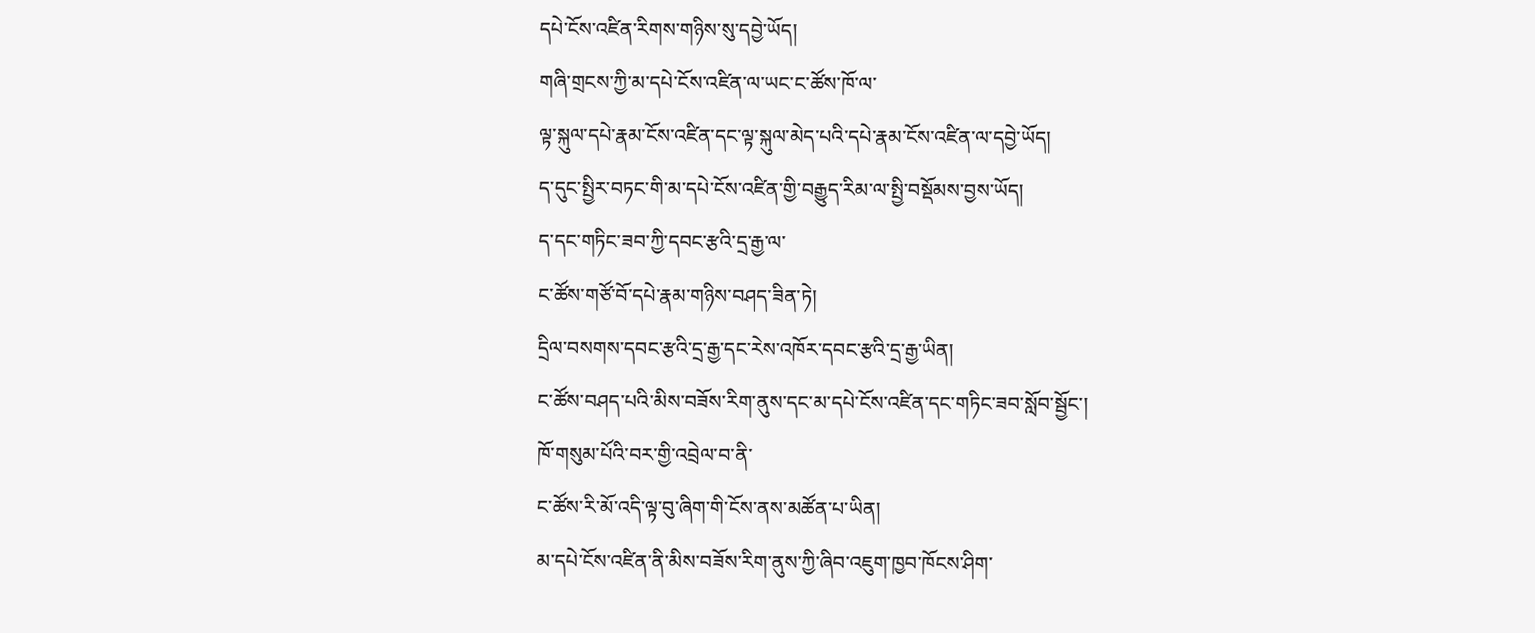དཔེ་ངོས་འཛིན་རིགས་གཉིས་སུ་དབྱེ་ཡོད།
གཞི་གྲངས་ཀྱི་མ་དཔེ་ངོས་འཛིན་ལ་ཡང་ང་ཚོས་ཁོ་ལ་
ལྟ་སྐུལ་དཔེ་རྣམ་ངོས་འཛིན་དང་ལྟ་སྐུལ་མེད་པའི་དཔེ་རྣམ་ངོས་འཛིན་ལ་དབྱེ་ཡོད།
ད་དུང་སྤྱིར་བཏང་གི་མ་དཔེ་ངོས་འཛིན་གྱི་བརྒྱུད་རིམ་ལ་སྤྱི་བསྡོམས་བྱས་ཡོད།
ད་དང་གཏིང་ཟབ་ཀྱི་དབང་རྩའི་དྲ་རྒྱ་ལ་
ང་ཚོས་གཙོ་བོ་དཔེ་རྣམ་གཉིས་བཤད་ཟིན་ཏེ།
དྲིལ་བསགས་དབང་རྩའི་དྲ་རྒྱ་དང་རེས་འཁོར་དབང་རྩའི་དྲ་རྒྱ་ཡིན།
ང་ཚོས་བཤད་པའི་མིས་བཟོས་རིག་ནུས་དང་མ་དཔེ་ངོས་འཛིན་དང་གཏིང་ཟབ་སློབ་སྦྱོང་།
ཁོ་གསུམ་པོའི་བར་གྱི་འབྲེལ་བ་ནི་
ང་ཚོས་རི་མོ་འདི་ལྟ་བུ་ཞིག་གི་ངོས་ནས་མཚོན་པ་ཡིན།
མ་དཔེ་ངོས་འཛིན་ནི་མིས་བཟོས་རིག་ནུས་ཀྱི་ཞིབ་འཇུག་ཁྱབ་ཁོངས་ཤིག་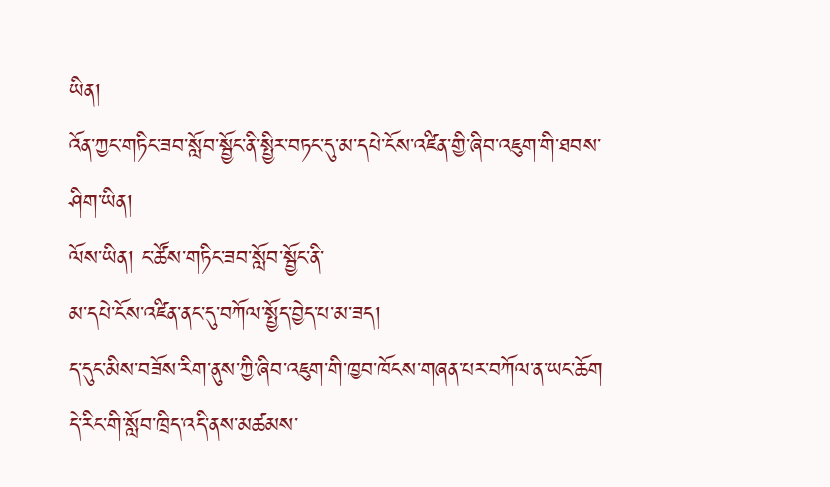ཡིན།
འོན་ཀྱང་གཏིང་ཟབ་སློབ་སྦྱོང་ནི་སྤྱིར་བཏང་དུ་མ་དཔེ་ངོས་འཛིན་གྱི་ཞིབ་འཇུག་གི་ཐབས་ཤིག་ཡིན།
ལོས་ཡིན། ང་ཚོས་གཏིང་ཟབ་སློབ་སྦྱོང་ནི་
མ་དཔེ་ངོས་འཛིན་ནང་དུ་བཀོལ་སྤྱོད་བྱེད་པ་མ་ཟད།
ད་དུང་མིས་བཟོས་རིག་ནུས་ཀྱི་ཞིབ་འཇུག་གི་ཁྱབ་ཁོངས་གཞན་པར་བཀོལ་ན་ཡང་ཆོག
དེ་རིང་གི་སློབ་ཁྲིད་འདི་ནས་མཚམས་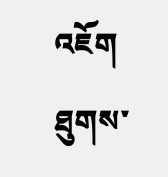འཇོག ཐུགས་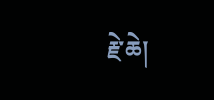རྗེ་ཆེ།